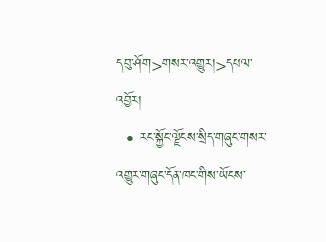དབུ་ཤོག>གསར་འགྱུར།>དཔལ་འབྱོར།
  • རང་སྐྱོང་ལྗོངས་སྲིད་གཞུང་གསར་འགྱུར་གཞུང་དོན་ཁང་གིས་ཡོངས་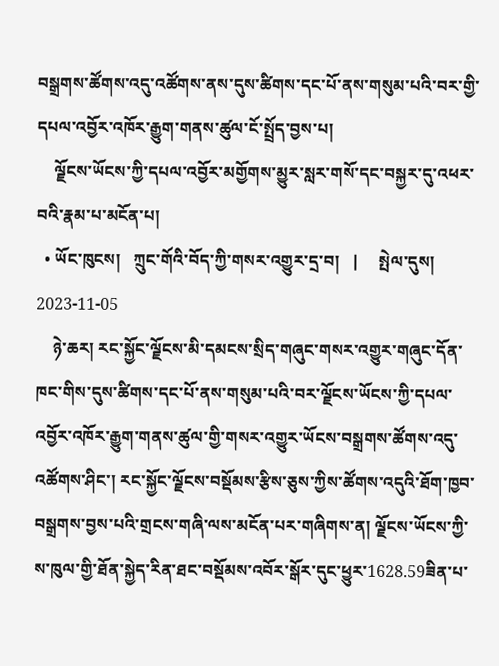བསྒྲགས་ཚོགས་འདུ་འཚོགས་ནས་དུས་ཚིགས་དང་པོ་ནས་གསུམ་པའི་བར་གྱི་དཔལ་འབྱོར་འཁོར་རྒྱུག་གནས་ཚུལ་ངོ་སྤྲོད་བྱས་པ།
    ལྗོངས་ཡོངས་ཀྱི་དཔལ་འབྱོར་མགྱོགས་མྱུར་སླར་གསོ་དང་བསྐྱར་དུ་འཕར་བའི་རྣམ་པ་མངོན་པ།
  • ཡོང་ཁུངས།   ཀྲུང་གོའི་བོད་ཀྱི་གསར་འགྱུར་དྲ་བ།   |     སྤེལ་དུས།  2023-11-05
    ཉེ་ཆར། རང་སྐྱོང་ལྗོངས་མི་དམངས་སྲིད་གཞུང་གསར་འགྱུར་གཞུང་དོན་ཁང་གིས་དུས་ཚིགས་དང་པོ་ནས་གསུམ་པའི་བར་ལྗོངས་ཡོངས་ཀྱི་དཔལ་འབྱོར་འཁོར་རྒྱུག་གནས་ཚུལ་གྱི་གསར་འགྱུར་ཡོངས་བསྒྲགས་ཚོགས་འདུ་འཚོགས་ཤིང་། རང་སྐྱོང་ལྗོངས་བསྡོམས་རྩིས་ཅུས་ཀྱིས་ཚོགས་འདུའི་ཐོག་ཁྱབ་བསྒྲགས་བྱས་པའི་གྲངས་གཞི་ལས་མངོན་པར་གཞིགས་ན། ལྗོངས་ཡོངས་ཀྱི་ས་ཁུལ་གྱི་ཐོན་སྐྱེད་རིན་ཐང་བསྡོམས་འབོར་སྒོར་དུང་ཕྱུར་1628.59ཟིན་པ་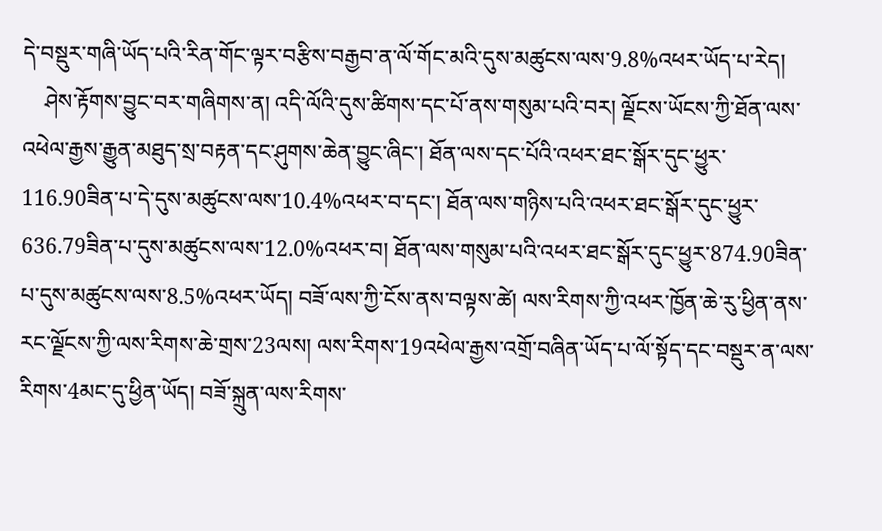དེ་བསྡུར་གཞི་ཡོད་པའི་རིན་གོང་ལྟར་བརྩིས་བརྒྱབ་ན་ལོ་གོང་མའི་དུས་མཚུངས་ལས་9.8%འཕར་ཡོད་པ་རེད།
    ཤེས་རྟོགས་བྱུང་བར་གཞིགས་ན། འདི་ལོའི་དུས་ཚིགས་དང་པོ་ནས་གསུམ་པའི་བར། ལྗོངས་ཡོངས་ཀྱི་ཐོན་ལས་འཕེལ་རྒྱས་རྒྱུན་མཐུད་སྲ་བརྟན་དང་ཤུགས་ཆེན་བྱུང་ཞིང་། ཐོན་ལས་དང་པོའི་འཕར་ཐང་སྒོར་དུང་ཕྱུར་116.90ཟིན་པ་དེ་དུས་མཚུངས་ལས་10.4%འཕར་བ་དང་། ཐོན་ལས་གཉིས་པའི་འཕར་ཐང་སྒོར་དུང་ཕྱུར་636.79ཟིན་པ་དུས་མཚུངས་ལས་12.0%འཕར་བ། ཐོན་ལས་གསུམ་པའི་འཕར་ཐང་སྒོར་དུང་ཕྱུར་874.90ཟིན་པ་དུས་མཚུངས་ལས་8.5%འཕར་ཡོད། བཟོ་ལས་ཀྱི་ངོས་ནས་བལྟས་ཚེ། ལས་རིགས་ཀྱི་འཕར་ཁྱོན་ཆེ་རུ་ཕྱིན་ནས་རང་ལྗོངས་ཀྱི་ལས་རིགས་ཆེ་གྲས་23ལས། ལས་རིགས་19འཕེལ་རྒྱས་འགྲོ་བཞིན་ཡོད་པ་ལོ་སྟོད་དང་བསྡུར་ན་ལས་རིགས་4མང་དུ་ཕྱིན་ཡོད། བཟོ་སྐྲུན་ལས་རིགས་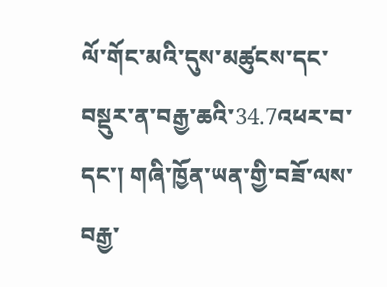ལོ་གོང་མའི་དུས་མཚུངས་དང་བསྡུར་ན་བརྒྱ་ཆའི་34.7འཕར་བ་དང་། གཞི་ཁྱོན་ཡན་གྱི་བཟོ་ལས་བརྒྱ་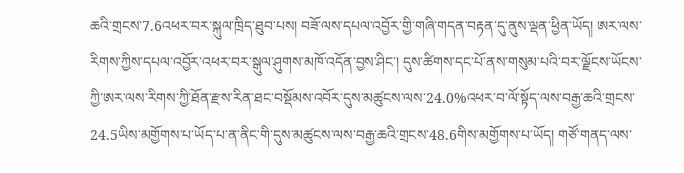ཆའི་གྲངས་7.6འཕར་བར་སྐུལ་ཁྲིད་ཐུབ་པས། བཟོ་ལས་དཔལ་འབྱོར་གྱི་གཞི་གདན་བརྟན་དུ་ནུས་ལྡན་ཕྱིན་ཡོད། ཨར་ལས་རིགས་ཀྱིས་དཔལ་འབྱོར་འཕར་བར་སྒུལ་ཤུགས་མཁོ་འདོན་བྱས་ཤིང་། དུས་ཚིགས་དང་པོ་ནས་གསུམ་པའི་བར་ལྗོངས་ཡོངས་ཀྱི་ཨར་ལས་རིགས་ཀྱི་ཐོན་རྫས་རིན་ཐང་བསྡོམས་འབོར་དུས་མཚུངས་ལས་24.0%འཕར་བ་ལོ་སྟོད་ལས་བརྒྱ་ཆའི་གྲངས་24.5ཡིས་མགྱོགས་པ་ཡོད་པ་ན་ནིང་གི་དུས་མཚུངས་ལས་བརྒྱ་ཆའི་གྲངས་48.6གིས་མགྱོགས་པ་ཡོད། གཙོ་གནད་ལས་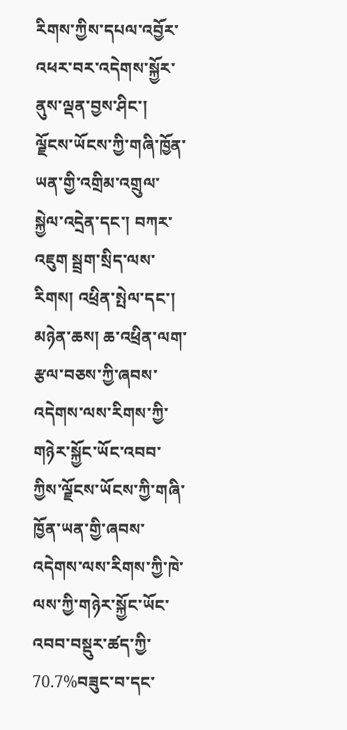རིགས་ཀྱིས་དཔལ་འབྱོར་འཕར་བར་འདེགས་སྐྱོར་ནུས་ལྡན་བྱས་ཤིང་། ལྗོངས་ཡོངས་ཀྱི་གཞི་ཁྱོན་ཡན་གྱི་འགྲིམ་འགྲུལ་སྐྱེལ་འདྲེན་དང་། བཀར་འཇུག སྦྲག་སྲིད་ལས་རིགས། འཕྲིན་སྤེལ་དང་། མཉེན་ཆས། ཆ་འཕྲིན་ལག་རྩལ་བཅས་ཀྱི་ཞབས་འདེགས་ལས་རིགས་ཀྱི་གཉེར་སྐྱོང་ཡོང་འབབ་ཀྱིས་ལྗོངས་ཡོངས་ཀྱི་གཞི་ཁྱོན་ཡན་གྱི་ཞབས་འདེགས་ལས་རིགས་ཀྱི་ཁེ་ལས་ཀྱི་གཉེར་སྐྱོང་ཡོང་འབབ་བསྡུར་ཚད་ཀྱི་70.7%བཟུང་བ་དང་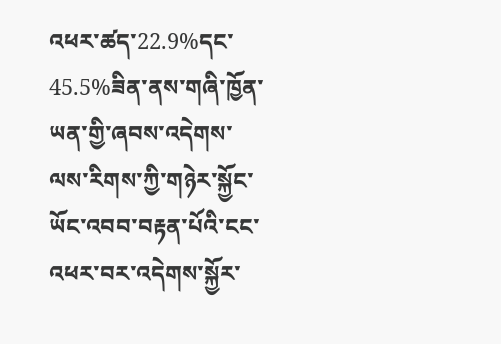འཕར་ཚད་22.9%དང་45.5%ཟིན་ནས་གཞི་ཁྱོན་ཡན་གྱི་ཞབས་འདེགས་ལས་རིགས་ཀྱི་གཉེར་སྐྱོང་ཡོང་འབབ་བརྟན་པོའི་ངང་འཕར་བར་འདེགས་སྐྱོར་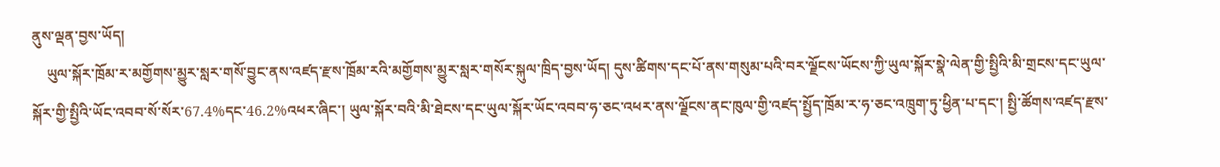ནུས་ལྡན་བྱས་ཡོད།
    ཡུལ་སྐོར་ཁྲོམ་ར་མགྱོགས་མྱུར་སླར་གསོ་བྱུང་ནས་འཛད་རྫས་ཁྲོམ་རའི་མགྱོགས་མྱུར་སླར་གསོར་སྐུལ་ཁྲིད་བྱས་ཡོད། དུས་ཚིགས་དང་པོ་ནས་གསུམ་པའི་བར་ལྗོངས་ཡོངས་ཀྱི་ཡུལ་སྐོར་སྣེ་ལེན་གྱི་སྤྱིའི་མི་གྲངས་དང་ཡུལ་སྐོར་གྱི་སྤྱིའི་ཡོང་འབབ་སོ་སོར་67.4%དང་46.2%འཕར་ཞིང་། ཡུལ་སྐོར་བའི་མི་ཐེངས་དང་ཡུལ་སྐོར་ཡོང་འབབ་ཧ་ཅང་འཕར་ནས་ལྗོངས་ནང་ཁུལ་གྱི་འཛད་སྤྱོད་ཁྲོམ་ར་ཧ་ཅང་འཁྲུག་ཏུ་ཕྱིན་པ་དང་། སྤྱི་ཚོགས་འཛད་རྫས་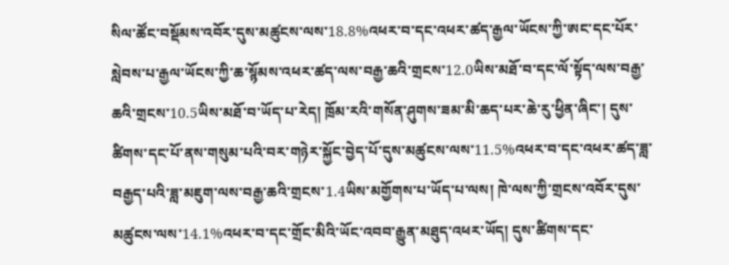སིལ་ཚོང་བསྡོམས་འབོར་དུས་མཚུངས་ལས་18.8%འཕར་བ་དང་འཕར་ཚད་རྒྱལ་ཡོངས་ཀྱི་ཨང་དང་པོར་སླེབས་པ་རྒྱལ་ཡོངས་ཀྱི་ཆ་སྙོམས་འཕར་ཚད་ལས་བརྒྱ་ཆའི་གྲངས་12.0ཡིས་མཐོ་བ་དང་ལོ་སྟོད་ལས་བརྒྱ་ཆའི་གྲངས་10.5ཡིས་མཐོ་བ་ཡོད་པ་རེད། ཁྲོམ་རའི་གསོན་ཤུགས་ཟམ་མི་ཆད་པར་ཆེ་རུ་ཕྱིན་ཞིང་། དུས་ཚིགས་དང་པོ་ནས་གསུམ་པའི་བར་གཉེར་སྐྱོང་བྱེད་པོ་དུས་མཚུངས་ལས་11.5%འཕར་བ་དང་འཕར་ཚད་ཟླ་བརྒྱད་པའི་ཟླ་མཇུག་ལས་བརྒྱ་ཆའི་གྲངས་1.4ཡིས་མགྱོགས་པ་ཡོད་པ་ལས། ཁེ་ལས་ཀྱི་གྲངས་འབོར་དུས་མཚུངས་ལས་14.1%འཕར་བ་དང་གྲོང་མིའི་ཡོང་འབབ་རྒྱུན་མཐུད་འཕར་ཡོད། དུས་ཚིགས་དང་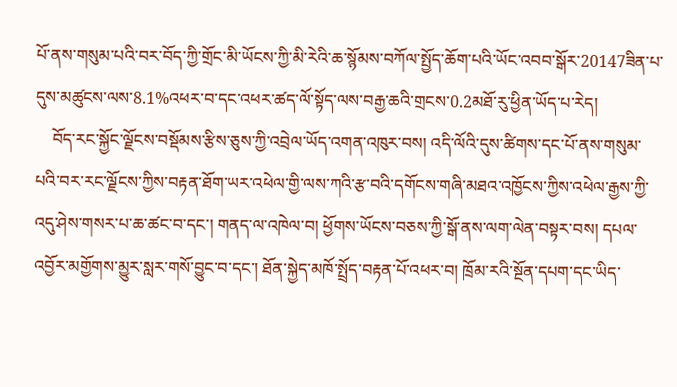པོ་ནས་གསུམ་པའི་བར་བོད་ཀྱི་གྲོང་མི་ཡོངས་ཀྱི་མི་རེའི་ཆ་སྙོམས་བཀོལ་སྤྱོད་ཆོག་པའི་ཡོང་འབབ་སྒོར་20147ཟིན་པ་དུས་མཚུངས་ལས་8.1%འཕར་བ་དང་འཕར་ཚད་ལོ་སྟོད་ལས་བརྒྱ་ཆའི་གྲངས་0.2མཐོ་རུ་ཕྱིན་ཡོད་པ་རེད།
    བོད་རང་སྐྱོང་ལྗོངས་བསྡོམས་རྩིས་ཅུས་ཀྱི་འབྲེལ་ཡོད་འགན་འཁུར་བས། འདི་ལོའི་དུས་ཚིགས་དང་པོ་ནས་གསུམ་པའི་བར་རང་ལྗོངས་ཀྱིས་བརྟན་ཐོག་ཡར་འཕེལ་གྱི་ལས་ཀའི་རྩ་བའི་དགོངས་གཞི་མཐའ་འཁྱོངས་ཀྱིས་འཕེལ་རྒྱས་ཀྱི་འདུ་ཤེས་གསར་པ་ཆ་ཚང་བ་དང་། གནད་ལ་འཁེལ་བ། ཕྱོགས་ཡོངས་བཅས་ཀྱི་སྒོ་ནས་ལག་ལེན་བསྟར་བས། དཔལ་འབྱོར་མགྱོགས་མྱུར་སླར་གསོ་བྱུང་བ་དང་། ཐོན་སྐྱེད་མཁོ་སྤྲོད་བརྟན་པོ་འཕར་བ། ཁྲོམ་རའི་སྔོན་དཔག་དང་ཡིད་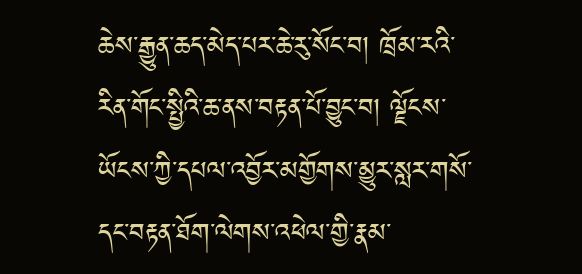ཆེས་རྒྱུན་ཆད་མེད་པར་ཆེ་རུ་སོང་བ། ཁྲོམ་རའི་རིན་གོང་སྤྱིའི་ཆ་ནས་བརྟན་པོ་བྱུང་བ། ལྗོངས་ཡོངས་ཀྱི་དཔལ་འབྱོར་མགྱོགས་མྱུར་སླར་གསོ་དང་བརྟན་ཐོག་ལེགས་འཕེལ་གྱི་རྣམ་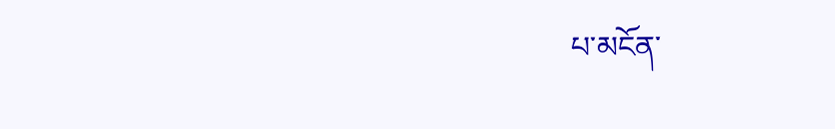པ་མངོན་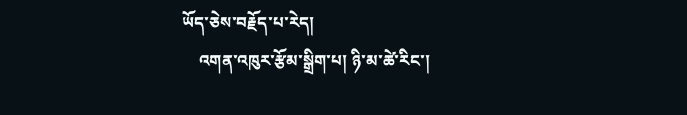ཡོད་ཅེས་བརྗོད་པ་རེད།
    འགན་འཁུར་རྩོམ་སྒྲིག་པ། ཉི་མ་ཚེ་རིང་།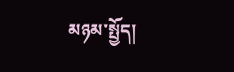མཉམ་སྤྱོད།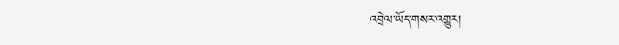འབྲེལ་ཡོད་གསར་འགྱུར།